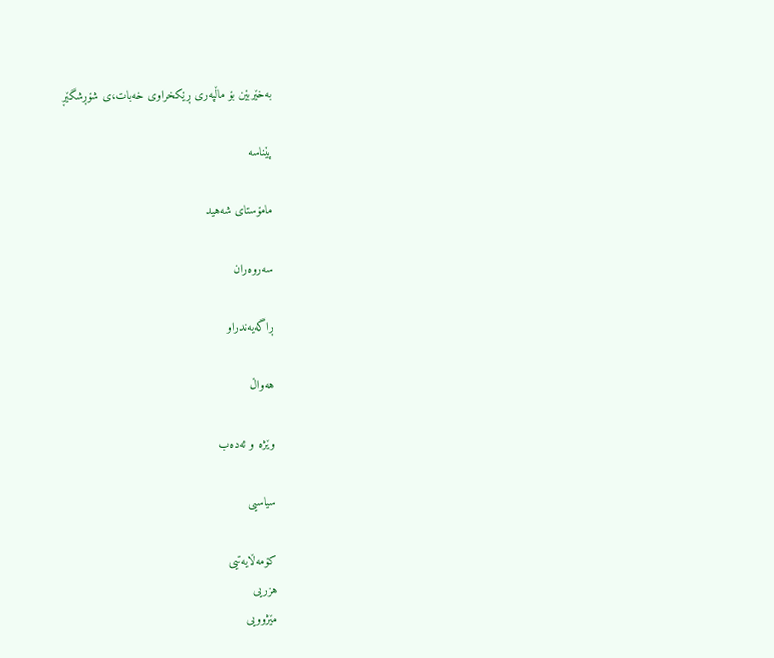به‌خێربێن بۆ ماڵپه‌ری ڕێکخراوی خه‌بات،ی شۆڕشگێڕ

پێناسه

مامۆستای شه‌هید

سه‌روه‌ران

ڕاگه‌یه‌ندراو

هه‌واڵ

وێژه‌ و ئه‌ده‌ب

سیاسیی

کۆمه‌ڵایه‌تیی
هزریی
مێژوویی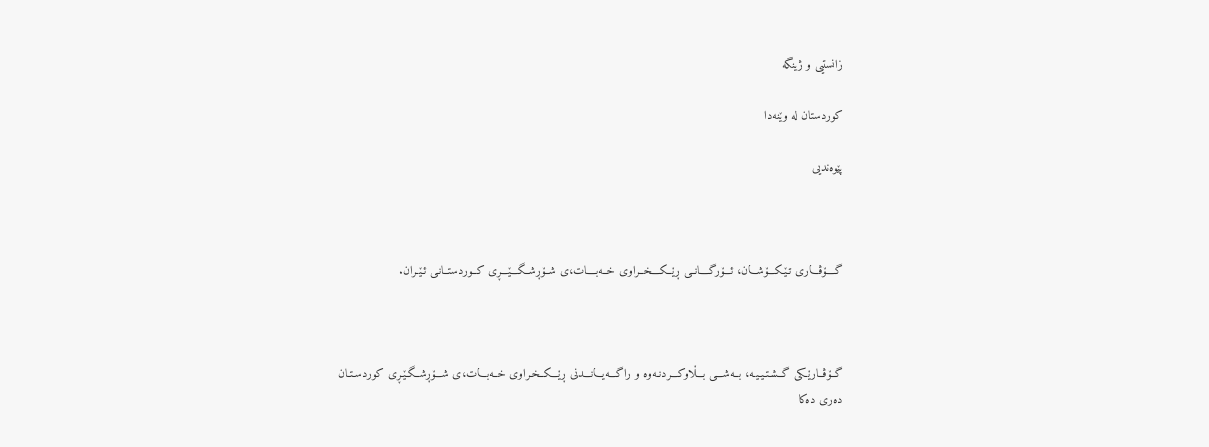زانستیی و ژینگه‌

کوردستان له‌ وێنه‌دا

پێوه‌‌ندیی



گــــۆڤـــاری تـێـکـــۆشـــان، ئـــۆرگــــانــی ڕێــکــــخــراوی خــه‌بــــات،ی شــۆڕشــگـــێـــڕی کــوردستــانـی ئـێـران.



گــۆڤــارێـکی گــشـتـیـیـه‌، بــه‌شـــی بـــڵاوکـــردنـه‌وه‌ و راگـــه‌یـــانـــدنی ڕێـــکــخـراوی خــه‌بـــات،ی شـــۆڕشــگـێـڕی کوردسـتـان ده‌ری ده‌کا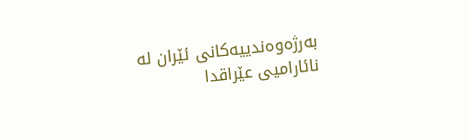به‌رژه‌وه‌ندییه‌کانی ئێران له‌ نائارامیی عێراقدا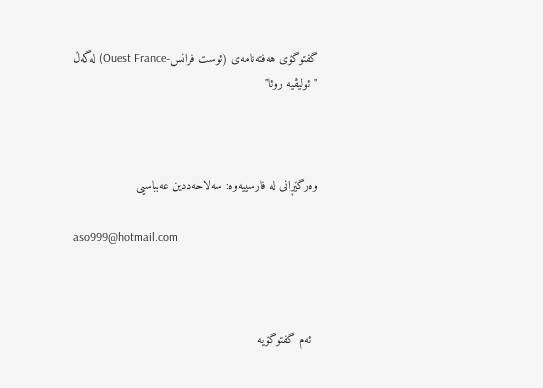گفتوگۆی هه‌فته‌نامه‌ی (ئوست فرانس-Ouest France) له‌گه‌ڵ "ئولیڤیه‌ روئا"



وه‌رگێڕانی له‌ فارسییه‌وه‌: سه‌لاحه‌ددین عه‌بباسیی

aso999@hotmail.com



  ئه‌م گفتوگۆیه‌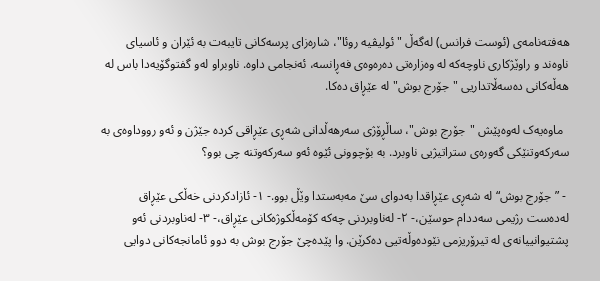هه‌فته‌نامه‌ی (ئوست فرانس) له‌گه‌ڵ "ئولیڤیه‌ روئا"، شاره‌زای پرسه‌کانی تایبه‌ت به‌ ئێران و ئاسیای ناوه‌ند و راوێژکاری ناوچه‌که‌ له‌ وه‌زاره‌تی ده‌ره‌وه‌ی فه‌ڕا‌نسه‌، ئه‌نجامی داوه‌. ناوبراو له‌و گفتوگۆیه‌دا باس له‌ هه‌ڵه‌کانی ده‌سه‌ڵاتداریی "جۆرج بوش" له‌ عێڕاق ده‌کا.

  ماوه‌یه‌ک له‌وه‌پێش "جۆرج بوش"، ساڵڕۆژی سه‌رهه‌ڵدانی شه‌ڕی عێڕاقی کرده‌ جێژن و ئه‌و رووداوه‌ی به‌ سه‌رکه‌وتنێکی گه‌وره‌ی ستراتیژیی ناوبرد. به‌ بۆچوونی ئێوه‌ ئه‌و سه‌رکه‌وتنه‌ چی بوو؟

 - ”جۆرج بوش“ له‌ شه‌ڕی عێڕاقدا به‌دوای سێ مه‌به‌ستدا وێڵ بوو.- ١- ئازادکردنی خه‌ڵکی عێڕاق له‌ده‌ست رژیمی سه‌ددام حوسێن،- ٢- له‌ناوبردنی چه‌که‌ کۆمه‌ڵکوژه‌کانی عێڕاق،- ٣- له‌ناوبردنی ئه‌و پشتیوانییانه‌ی له‌ تیرۆریزمی نێوده‌وڵه‌تیی ده‌کرێن. وا پێده‌چێ جۆرج بوش به‌ دوو ئامانجه‌کانی دوایی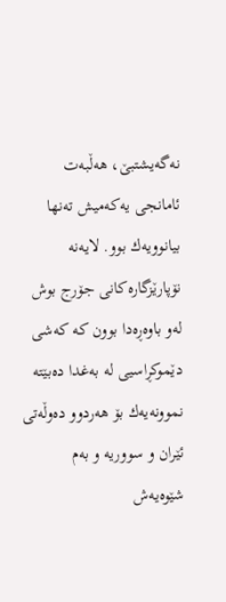نه‌گه‌یشتبێ، هه‌ڵبه‌ت ئامانجی یه‌که‌میش ته‌نها بیانوویه‌ك بوو. لایه‌نه‌ نۆپارێزگا‌ره‌کانی جۆرج بوش له‌و باوه‌ڕه‌دا بوون که‌ که‌شی دێموکڕاسیی له‌ به‌غدا ده‌بێته‌ نموونه‌یه‌ك بۆ هه‌ردوو ده‌وڵه‌تی ئێران و سووریه‌ و به‌م شێوه‌یه‌ش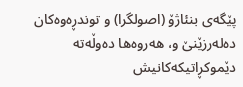پێگه‌ی بنئاژۆ (اصولگرا) و توندڕه‌وه‌کان ده‌له‌رزێنێ و، هه‌روه‌ها ده‌وڵه‌ته‌ دێموکڕاتیکه‌کانیش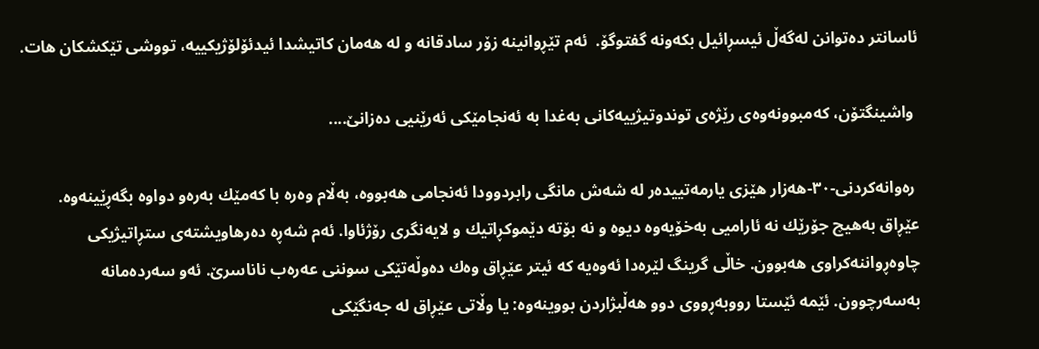ئاسانتر ده‌توانن له‌گه‌ڵ ئیسڕائیل بکه‌ونه‌ گفتوگۆ.  ئه‌م تێڕوانینه‌ زۆر سادقانه‌ و له‌ هه‌مان کاتیشدا ئیدئۆلۆژیکییه‌، تووشی تێکشکان هات.

 واشینگتۆن، که‌مبوونه‌وه‌ی رێژه‌ی توندوتیژییه‌کانی به‌غدا به‌ ئه‌نجامێکی ئه‌رێنیی ده‌زانێ....

 ره‌وانه‌کردنی-٣٠-هه‌زار هێزی یارمه‌تییده‌ر له‌ شه‌ش مانگی رابردوودا ئه‌نجامی هه‌بووه‌، به‌ڵام وه‌ره‌ با که‌مێك به‌ره‌و دواوه‌ بگه‌ڕێینه‌وه‌. عێڕاق به‌هیچ جۆرێك نه‌ ئارامیی به‌خۆیه‌وه‌ دیوه‌ و نه‌ بۆته‌ دێموکڕاتیك و لایه‌نگری رۆژئاوا. ئه‌م شه‌ڕه‌ ده‌رهاویشته‌ی ستڕاتیژیکی چاوه‌ڕواننه‌کراوی هه‌بوون. خاڵی گرینگ لێره‌دا ئه‌وه‌یه‌ که‌ ئیتر عێڕاق وه‌ك ده‌وڵه‌تێکی سوننی عه‌ره‌ب ناناسرێ. ئه‌و سه‌رده‌مانه‌ به‌سه‌رچوون. ئێمه‌ ئێستا رووبه‌ڕووی دوو هه‌ڵبژاردن بووینه‌وه‌: یا وڵاتی عێڕاق له‌ جه‌نگێکی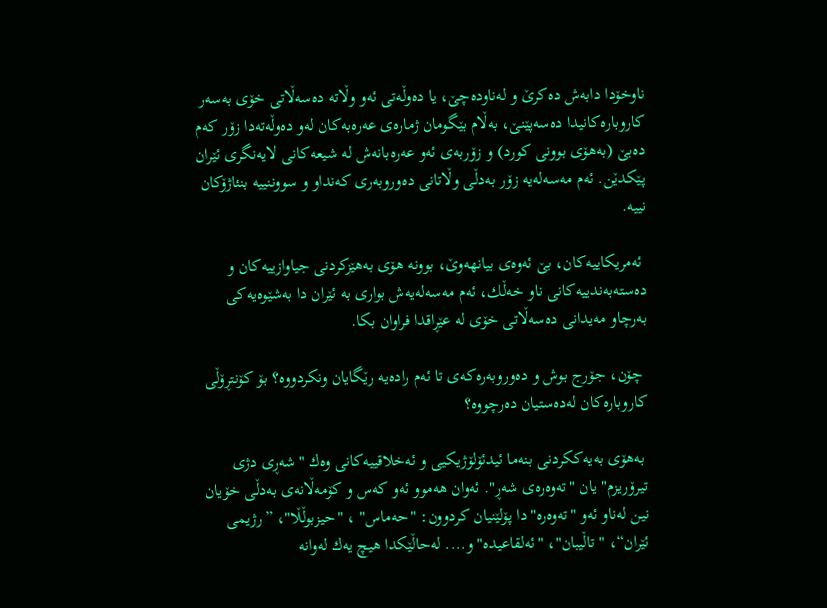ناوخۆدا دابه‌ش ده‌کرێ و له‌ناوده‌چێ، یا ده‌وڵه‌تی ئه‌و وڵاته‌ ده‌سه‌ڵاتی خۆی به‌سه‌ر کاروباره‌کانیدا ده‌سه‌پێنێ، به‌ڵام بێگومان ژماره‌ی عه‌ره‌به‌کان له‌و ده‌وڵه‌ته‌دا زۆر که‌م ده‌بێ (به‌هۆی بوونی کورد) و زۆربه‌ی ئه‌و عه‌ره‌بانه‌ش له‌ شیعه‌کانی لایه‌نگری ئێران پێکدێن. ئه‌م مه‌سه‌له‌یه‌ زۆر به‌دڵی وڵاتانی ده‌وروبه‌ری که‌نداو و سووننییه بنئاژۆکان نییه‌.

 ئه‌مریکاییه‌کان، بێ ئه‌وه‌ی بیانهه‌وێ، بوونه‌ هۆی به‌هێزکردنی جیاوازییه‌کان و ده‌سته‌به‌ندییه‌کانی ناو خه‌ڵك، ئه‌م مه‌سه‌له‌یه‌ش بواری به‌ ئێران دا به‌شێوه‌یه‌کی به‌رچاو مه‌یدانی ده‌سه‌ڵاتی خۆی له‌ عێڕاقدا فراوان بکا.

 چۆن، جۆرج بوش و ده‌وروبه‌ره‌که‌ی تا ئه‌م راده‌یه‌ رێگایان ونکردووه‌؟ بۆ کۆنتڕۆڵی کاروباره‌کان له‌ده‌ستیان ده‌رچووه‌؟

 به‌هۆی به‌یه‌ککردنی بنه‌ما ئیدئۆلۆژیکیی و ئه‌خلاقییه‌کانی وه‌ك "شه‌ڕی دژی تیرۆریزم" یان "ته‌وه‌ره‌ی شه‌ڕ". ئه‌وان هه‌موو ئه‌و که‌س و کۆمه‌ڵانه‌ی به‌دڵی خۆیان نین له‌ناو ئه‌و "ته‌وه‌ره‌"دا پۆلێنیان کردوون: "حه‌ماس" ، "حیزبوڵڵا"، ”رژیمی ئێران“، "تاڵیبان"، "ئه‌لقاعیده‌" و.... له‌حاڵێکدا هیچ یه‌ك له‌وانه‌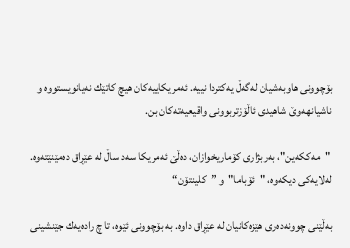بۆچوونی هاوبه‌شیان له‌گه‌ڵ یه‌کتردا نییه‌. ئه‌مریکاییه‌کان هیچ کاتێك نه‌یانویستووه‌ و ناشیانهه‌وێ شاهیدی ئاڵۆزتربوونی واقیعیه‌ته‌کان بن.

 "مه‌كکه‌ین"، به‌ربژاری کۆماریخوازان، ده‌ڵێ ئه‌مریکا سه‌د ساڵ له‌ عێڕاق ده‌مێنێته‌وه‌. له‌لایه‌کی دیکه‌وه‌، "ئۆباما"و ”کلینتۆن“

به‌ڵێنی چوونه‌ده‌ری هێزه‌کانیان له‌ عێڕاق داوه‌. به‌ بۆچوونی ئێوه‌‌، تا چ راده‌یه‌ك جێنشینی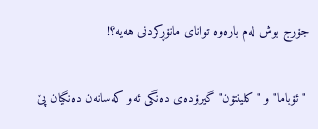جۆرج بوش له‌م باره‌وه‌ توانای مانۆڕکردنی هه‌یه‌؟!

 "ئۆباما" و "کلینتۆن" گیرۆده‌ی ده‌نگی ئه‌و که‌سانه‌ن ده‌نگیان پێ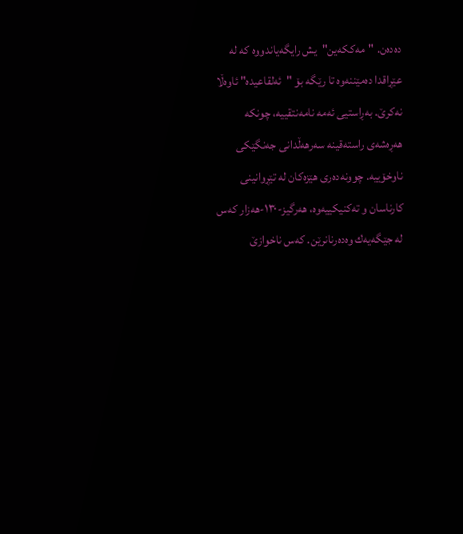ده‌ده‌ن. "مه‌كکه‌ین"یش رایگه‌یاندووه‌ که‌ له‌ عێڕاقدا ده‌مێننه‌وه‌ تا رێگه‌ بۆ "ئه‌لقاعیده‌" ئاوه‌ڵا‌ نه‌کرێ. به‌ڕاستیی ئه‌مه‌ نامه‌نتقییه، چونکه‌ هه‌ڕه‌شه‌ی راسته‌قینه‌ سه‌رهه‌ڵدانی جه‌نگێکی ناوخۆییه‌. چوونه‌ده‌ری هێزه‌کان له‌ تێڕوانینی کارناسان و ته‌کنیکییه‌وه‌، هه‌رگیز-١٣٠-هه‌زار که‌س له‌ جێگه‌یه‌ك وه‌ده‌رنانرێن. که‌س ناخوازێ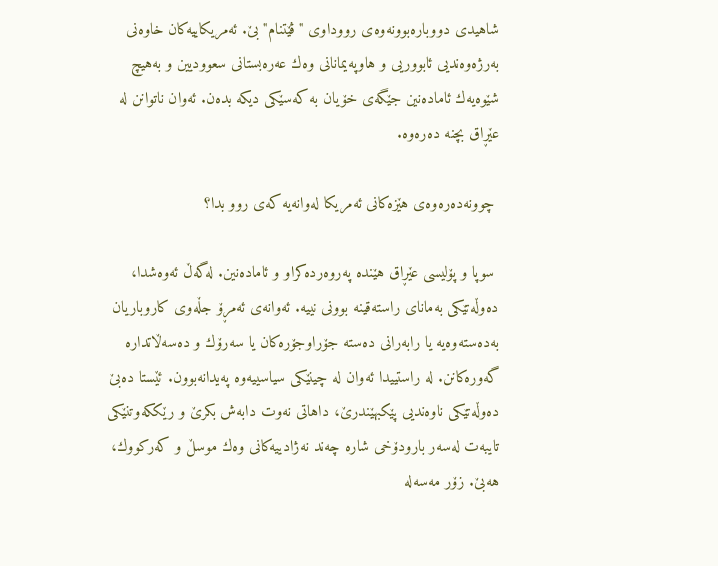شاهیدی دووباره‌بوونه‌وه‌ی رووداوی "ڤێتنام" بێ. ئه‌مریکاییه‌کان خاوه‌نی به‌رژه‌وه‌ندیی ئابووریی و هاوپه‌یمانانی وه‌ك عه‌ره‌بستانی سعوودیین و به‌هیچ شێوه‌یه‌ك ئاماده‌نین جێگه‌ی خۆیان به‌ که‌سێکی دیکه‌ بده‌ن. ئه‌وان ناتوانن له‌ عێڕاق بچنه‌ ده‌ره‌وه‌.

 چوونه‌ده‌ره‌وه‌ی هێزه‌کانی ئه‌مریکا له‌وانه‌یه‌ که‌ی روو بدا؟

 سوپا و پۆلیسی عێڕاق هێنده‌ په‌روه‌رده‌کراو و ئاماده‌نین. له‌گه‌ڵ ئه‌وه‌شدا، ده‌وڵه‌تێکی به‌مانای راسته‌قینه‌ بوونی نییه‌. ئه‌وانه‌ی ئه‌مڕۆ جڵه‌وی کاروباریان به‌ده‌سته‌وه‌یه‌ یا رابه‌رانی ده‌سته‌ جۆراوجۆره‌کان یا سه‌رۆك و ده‌سه‌ڵاتداره‌ گه‌وره‌کانن. له‌ راستییدا ئه‌وان له‌ چینێکی سیاسییه‌وه‌ په‌یدانه‌بوون. ئێستا ده‌بێ ده‌وڵه‌تێکی ناوه‌ندیی پێکبهێندرێ، داهاتی نه‌وت دابه‌ش بکرێ و رێککه‌وتنێکی تایبه‌ت له‌سه‌ر بارودۆخی شاره‌ چه‌ند نه‌ژادییه‌کانی وه‌ك موسڵ و که‌رکووك، هه‌بێ. زۆر مه‌سه‌له‌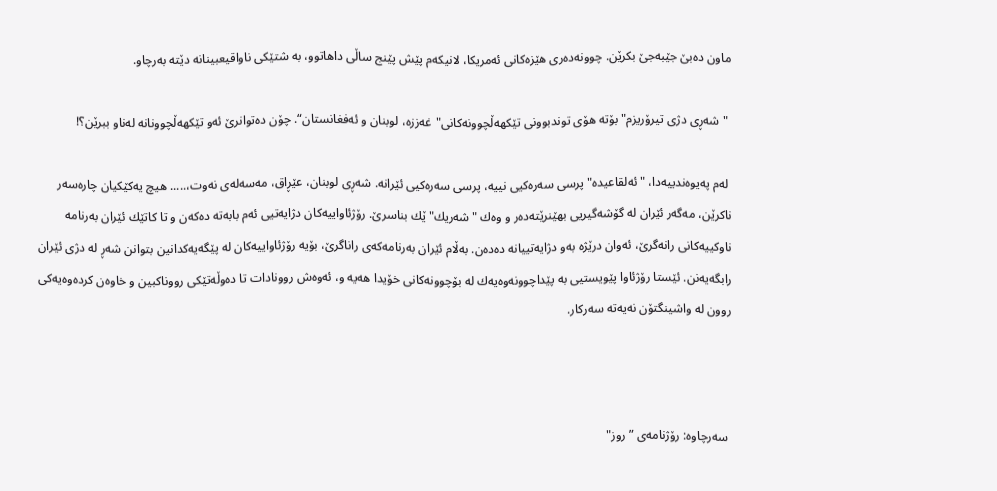ماون ده‌بێ جێبه‌جێ بکرێن. چوونه‌ده‌ری هێزه‌کانی ئه‌مریکا، لانیکه‌م پێش پێنج ساڵی داهاتوو، به‌ شتێکی ناواقیعبینانه‌ دێته‌ به‌رچاو.

 "شه‌ڕی دژی تیرۆریزم" بۆته‌ هۆی توندبوونی تێکهه‌ڵچوونه‌کانی"غه‌ززه‌، لوبنان و ئه‌فغانستان“. چۆن ده‌توانرێ ئه‌و تێکهه‌ڵچوونانه‌‌ له‌ناو ببرێن؟!

 له‌م په‌یوه‌ندییه‌دا، "ئه‌لقاعیده‌" پرسی سه‌ره‌کیی نییه‌، پرسی سه‌ره‌کیی ئێرانه‌. شه‌ڕی لوبنان، عێڕاق، مه‌سه‌له‌ی نه‌وت،..... هیچ یه‌کێکیان چاره‌سه‌ر ناکرێن، مه‌گه‌ر ئێران له‌ گۆشه‌گیریی بهێنرێته‌ده‌ر و وه‌ك "شه‌ریك"ێك بناسرێ. رۆژئاواییه‌کان دژایه‌تیی ئه‌م بابه‌ته‌ ده‌که‌ن و تا کاتێك ئێران به‌رنامه‌ ناوکییه‌کانی رانه‌گرێ، ئه‌وان درێژه‌ به‌و دژایه‌تییانه‌ ده‌ده‌ن. به‌ڵام ئێران به‌رنامه‌که‌ی راناگرێ، بۆیه‌ رۆژئاواییه‌کان له‌ پێگه‌یه‌کدانین بتوانن شه‌ڕ له‌ دژی ئێران رابگه‌یه‌نن. ئێستا رۆژئاوا پێویستیی به‌ پێداچوونه‌وه‌یه‌ك له‌ بۆچوونه‌کانی خۆیدا هه‌یه‌ و، ئه‌وه‌ش روونادات تا ده‌وڵه‌تێکی رووناکبین و خاوه‌ن کرده‌وه‌یه‌کی روون له‌ واشینگتۆن نه‌یه‌ته‌ سه‌رکار.



 سه‌رچاوه‌: رۆژنامه‌ی ”روز"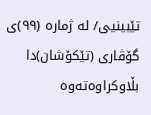تێبینیی/ له‌ ژماره‌ (٩٩)ی گۆڤاری (تێکۆشان)دا بڵاوکراوه‌ته‌وه‌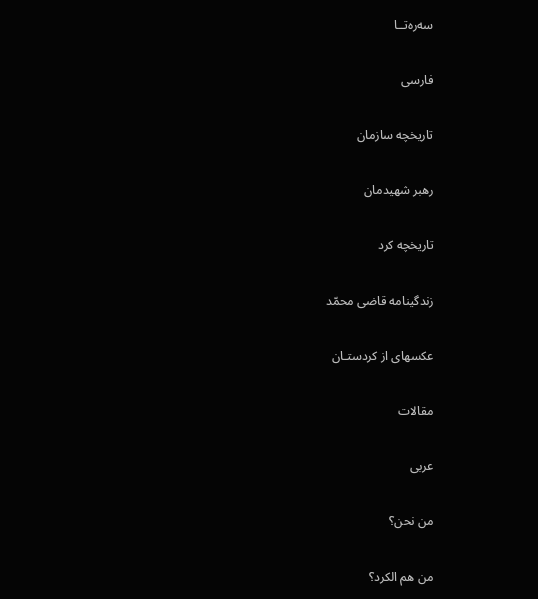سه‌ره‌تــا

فارسی

تاریخچه‌‌ سازمان

رهبر شهيدمان

تاریخچه‌‌ كرد

زندگینامه قاضی محمّد

عكسهای از كردستـان

مقالات

عربی

من نحن؟

من هم الكرد؟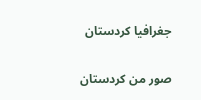جغرافيا كردستان

صور من کردستان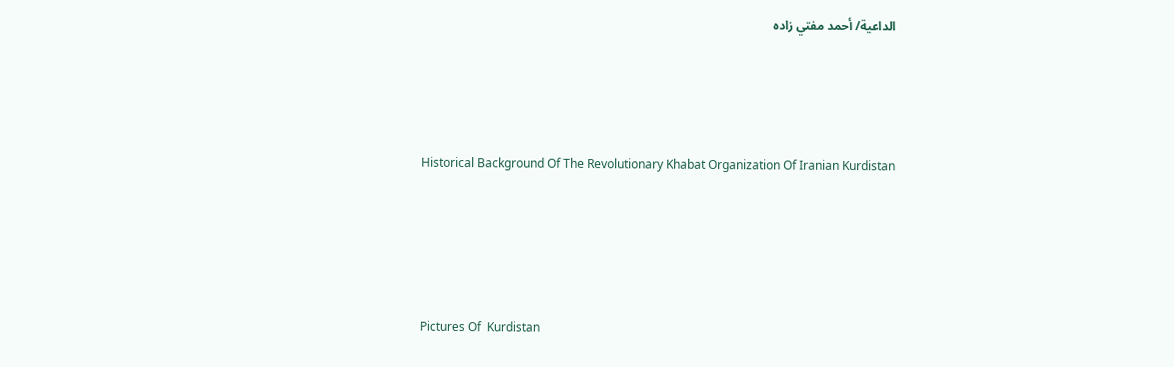الداعية/ أحمد مفتي زاده





Historical Background Of The Revolutionary Khabat Organization Of Iranian Kurdistan






Pictures Of  Kurdistan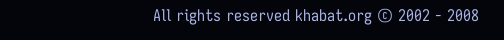All rights reserved khabat.org © 2002 - 2008